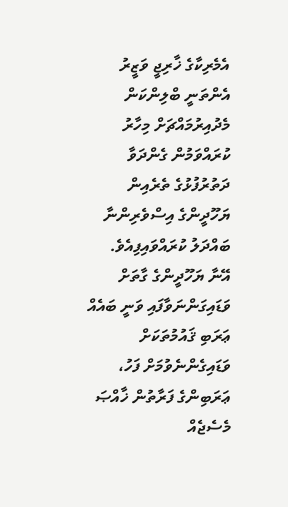އެމެރިކާގެ ޚާރިޖީ ވަޒީރު އެންތަނީ ބްލިންކަން މެދުއިރުމައްޗަށް މިހާރު ކުރައްވަމުން ގެންދަވާ ދަތުރުފުޅުގެ ތެރެއިން ޔަހޫދީންގެ އިސްވެރިންނާ ބައްދަލު ކުރައްވައިފިއެވެ. އޭނާ ޔަހޫދީންގެ ގާތަށް ވަޑައިގަންނަވާފައި ވަނީ ބައެއް ޢަރަބި ޤައުމުތަކަށް ވަޑައިގެންނެވުމަށް ފަހު، ޢަރަބިންގެ ފަރާތުން ޚާއްޞަ މެސެޖެއް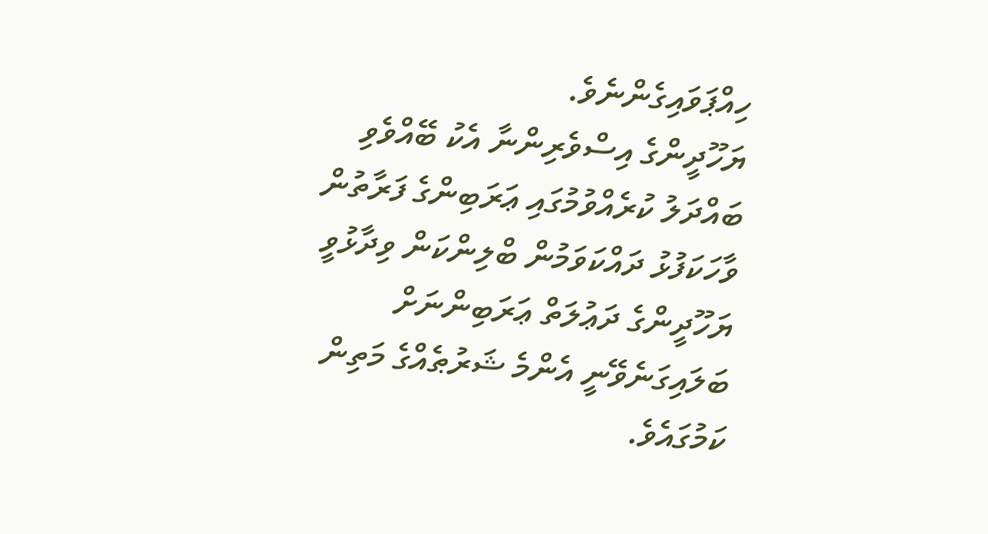ހިއްޕަވައިގެންނެވެ.
ޔަހޫދީންގެ އިސްވެރިންނާ އެކު ބޭއްވެވި ބައްދަލު ކުރެއްވުމުގައި ޢަރަބިންގެ ފަރާތުން ވާހަކަފުޅު ދައްކަވަމުން ބްލިންކަން ވިދާޅުވީ ޔަހޫދީންގެ ދަޢުލަތް ޢަރަބިންނަށް ބަލައިގަނެވޭނީ އެންމެ ޝަރުޠެއްގެ މަތިން ކަމުގައެވެ.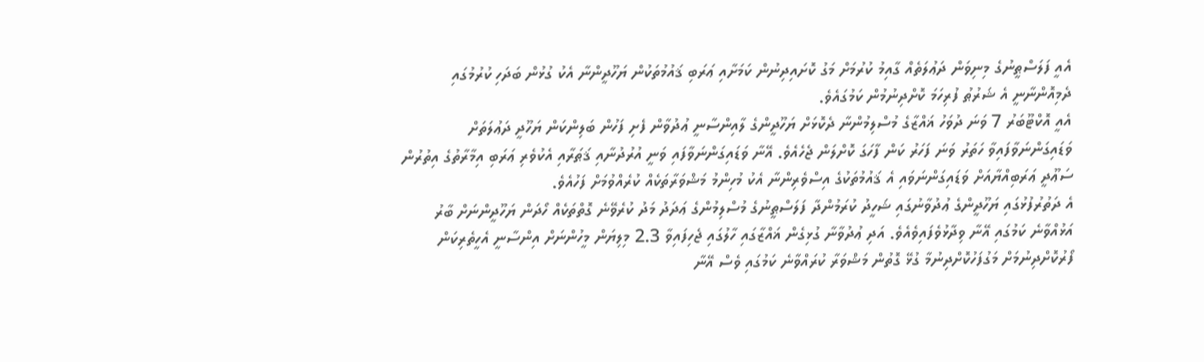އެއީ ފަލަސްޠީނުގެ މިނިވަން ދަޢުލަތެއް ގާއިމު ކުރުމަށް މަގު ކޮށައިދިނުން ކަމަށާއި ޢަރަބި ޤައުމުތަކުން ޔަހޫދީންނާ އެކު ގުޅުން ބަދަހި ކުރުމުގައި ދެމިއޮންނާނީ އެ ޝަރުޠު ފުރިހަމަ ކޮށްދިނުމުން ކަމުގައެވެ.
އެއީ އޮކްޓޫބަރު 7 ވަނަ ދުވަހު ޣައްޒާގެ މުސްލިމުންނާ ދެކޮޅަށް ޔަހޫދީންގެ ލާއިންސާނީ ޢުދުވާން ފެށި ފަހުން ބަލިންކަން ޔަހޫދީ ދަޢުލަތަށް ވަޑައިގަންނަވާފައިވާ ހަތަރު ވަނަ ފަހަރު ކަން ފާހަގަ ކޮށްލަން ޖެހެއެވެ. އޭނާ ވަޑައިގަންނަވާފައި ވަނީ އުރުދުނާއި ޤަޠަރާއި އެކުވެރި ޢަރަބި އިމާރާތުގެ އިތުރުން ސަޢޫދީ ޢަރަބިއްޔާއަށް ވަޑައިގަންނަވައި އެ ޤައުމުތަކުގެ އިސްވެރިންނާ އެކު މުހިންމު މަޝްވަރާތަކެއް ކުރެއްވުމަށް ފަހުއެވެ.
އެ ދަތުރުފުޅުގައި ޔަހޫދީންގެ ޢުދުވާނުގައި ޝަހީދު ކުރަމުންދާ ފަލަސްޠީނުގެ މުސްލިމުންގެ ޢަދަދު މަދު ކުރެވޭނެ ގޮތްތަކެއް ހޯދަން ޔަހޫދީންނަށް ބާރު އަޅުއްވާނެ ކަމުގައި އޭނާ ވިދާޅުވެފައިވެއެވެ. އަދި ޢުދުވާނާ ގުޅިގެން ޣައްޒާގައި ހާލުގައި ޖެހިފައިވާ 2.3 މިލިޔަން މީހުންނަށް އިންސާނީ އެހީތެރިކަން ފޯރުކޮށްދިނުމަށް މަގުފަހުކޮށްދިނުމާ ގުޅޭ ގޮތުން މަޝްވަރާ ކުރައްވާނެ ކަމުގައި ވެސް އޭނާ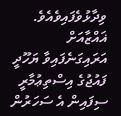ވިދާޅުވެފައިވެއެވެ. ޣައްޒާއަށް އަރައިގަނެފައިވާ ޔަހޫދީ ފައުޖުގެ އިސްތިޢުމާރީ ސިފައިން އެ ސަހަރުން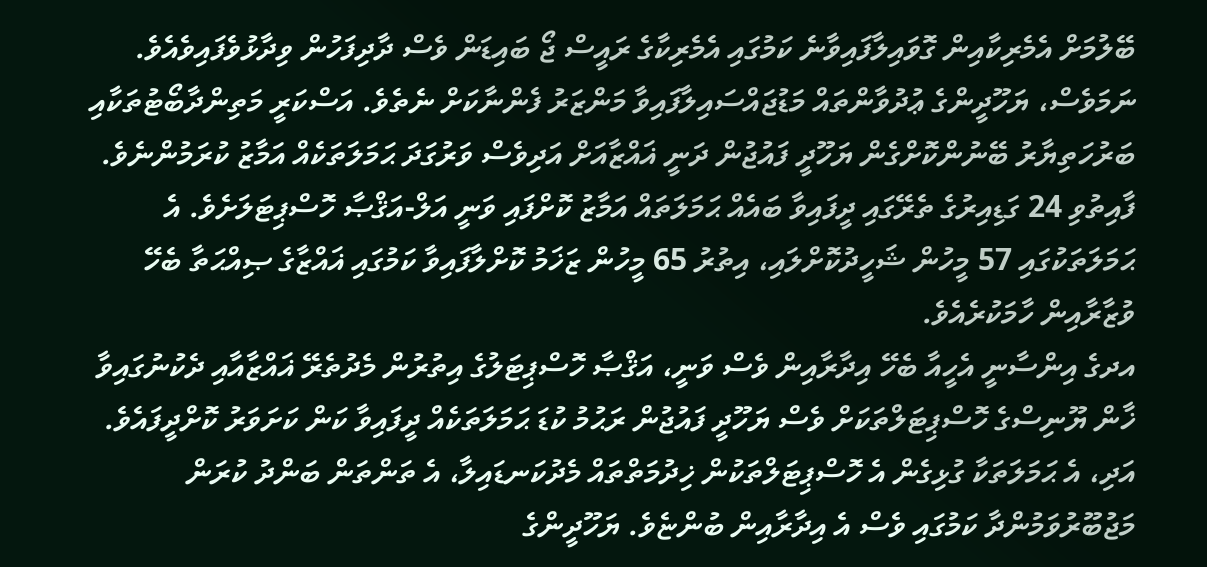ބޭލުމަށް އެމެރިކާއިން ގޮވައިލާފައިވާނެ ކަމުގައި އެމެރިކާގެ ރައީސް ޖޯ ބައިޑަން ވެސް ދާދިފަހުން ވިދާޅުވެފައިވެއެވެ.
ނަމަވެސް، ޔަހޫދީންގެ ޢުދުވާންތައް މަޑުޖައްސައިލާފައިވާ މަންޒަރު ފެންނާކަށް ނެތެވެ. އަސްކަރީ މަތިންދާބޯޓުތަކާއި ބަރުހަތިޔާރު ބޭނުންކޮށްގެން ޔަހޫދީ ފައުޖުން ދަނީ ޣައްޒާއަށް އަދިވެސް ވަރުގަދަ ޙަމަލަތަކެއް އަމާޒު ކުރަމުންނެވެ. ފާއިތުވި 24 ގަޑިއިރުގެ ތެރޭގައި ދީފައިވާ ބައެއް ޙަމަލަތައް އަމާޒު ކޮށްފައި ވަނީ އަލް-އަޤްޞާ ހޮސްޕިޓަލަށެވެ. އެ ޙަމަލަތަކުގައި 57 މީހުން ޝަހީދުކޮށްލައި، އިތުރު 65 މީހުން ޒަޚަމު ކޮށްލާފައިވާ ކަމުގައި ޣައްޒާގެ ޞިއްޙަތާ ބެހޭ ވުޒާރާއިން ހާމަކުރެއެވެ.
އދގެ އިންސާނީ އެހީއާ ބެހޭ އިދާރާއިން ވެސް ވަނީ، އަޤްޞާ ހޮސްޕިޓަލުގެ އިތުރުން މެދުތެރޭ ޣައްޒާއާއި ދެކުނުގައިވާ ޚާން ޔޫނިސްގެ ހޮސްޕިޓަލްތަކަށް ވެސް ޔަހޫދީ ފައުޖުން ރަޙުމު ކުޑަ ޙަމަލަތަކެއް ދީފައިވާ ކަން ކަށަވަރު ކޮށްދީފައެވެ. އަދި، އެ ޙަމަލަތަކާ ގުޅިގެން އެ ހޮސްޕިޓަލްތަކުން ޚިދުމަތްތައް މެދުކަނޑައިލާ، އެ ތަންތަން ބަންދު ކުރަން މަޖުބޫރުވަމުންދާ ކަމުގައި ވެސް އެ އިދާރާއިން ބުންޏެވެ. ޔަހޫދީންގެ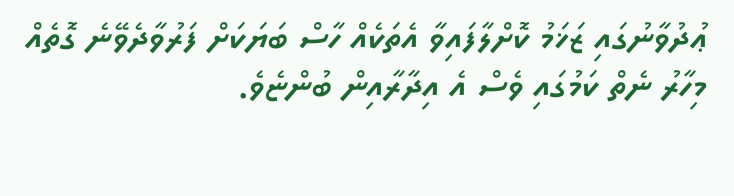ޢުދުވާނުގައި ޒަޚަމު ކޮށްލާފައިވާ އެތަކެއް ހާސް ބަޔަކަށް ފަރުވާދެވޭނެ ގޮތެއް މިހާރު ނެތް ކަމުގައި ވެސް އެ އިދާރާއިން ބުންޏެވެ.